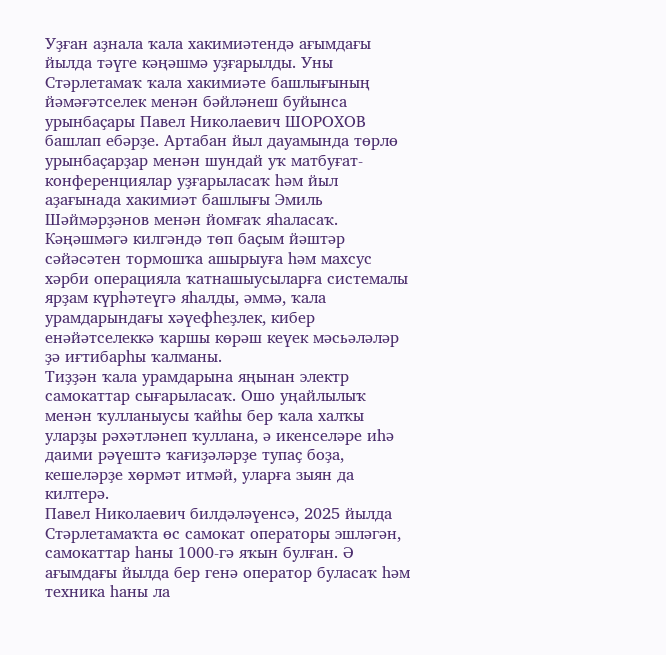Уҙған аҙнала ҡала хакимиәтендә ағымдағы йылда тәүге кәңәшмә уҙғарылды. Уны Стәрлетамаҡ ҡала хакимиәте башлығының йәмәғәтселек менән бәйләнеш буйынса урынбаҫары Павел Николаевич ШОРОХОВ башлап ебәрҙе. Артабан йыл дауамында төрлө урынбаҫарҙар менән шундай уҡ матбуғат-конференциялар уҙғарыласаҡ һәм йыл аҙағынада хакимиәт башлығы Эмиль Шәймәрҙәнов менән йомғаҡ яһаласаҡ. Кәңәшмәгә килгәндә төп баҫым йәштәр сәйәсәтен тормошҡа ашырыуға һәм махсус хәрби операцияла ҡатнашыусыларға системалы ярҙам күрһәтеүгә яһалды, әммә, ҡала урамдарындағы хәүефһеҙлек, кибер енәйәтселеккә ҡаршы көрәш кеүек мәсьәләләр ҙә иғтибарһы ҡалманы.
Тиҙҙән ҡала урамдарына яңынан электр самокаттар сығарыласаҡ. Ошо уңайлылыҡ менән ҡулланыусы ҡайһы бер ҡала халҡы уларҙы рәхәтләнеп ҡуллана, ә икенселәре иһә даими рәүештә ҡағиҙәләрҙе тупаҫ боҙа, кешеләрҙе хөрмәт итмәй, уларға зыян да килтерә.
Павел Николаевич билдәләүенсә, 2025 йылда Стәрлетамаҡта өс самокат операторы эшләгән, самокаттар һаны 1000-гә яҡын булған. Ә ағымдағы йылда бер генә оператор буласаҡ һәм техника һаны ла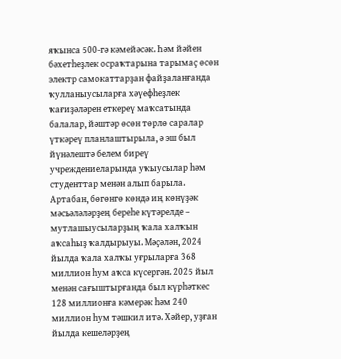яҡынса 500-гә кәмейәсәк. Һәм йәйен бәхетһеҙлек осраҡтарына тарымаҫ өсөн электр самокаттарҙан файҙаланғанда ҡулланыусыларға хәүефһеҙлек ҡағиҙәләрен еткереү маҡсатында балалар, йәштәр өсөн төрлө саралар үткәреү планлаштырыла, ә эш был йүнәлештә белем биреү учреждениеларында уҡыусылар һәм студенттар менән алып барыла.
Артабан, бөгөнгө көндә иң көнүҙәк мәсьәләләрҙең береһе күтәрелде – мутлашыусыларҙың ҡала халҡын аҡсаһыҙ ҡалдырыуы. Мәҫәлән, 2024 йылда ҡала халҡы уғрыларға 368 миллион һум аҡса күсергән. 2025 йыл менән сағыштырғанда был күрһәткес 128 миллионға кәмерәк һәм 240 миллион һум тәшкил итә. Хәйер, уҙған йылда кешеләрҙең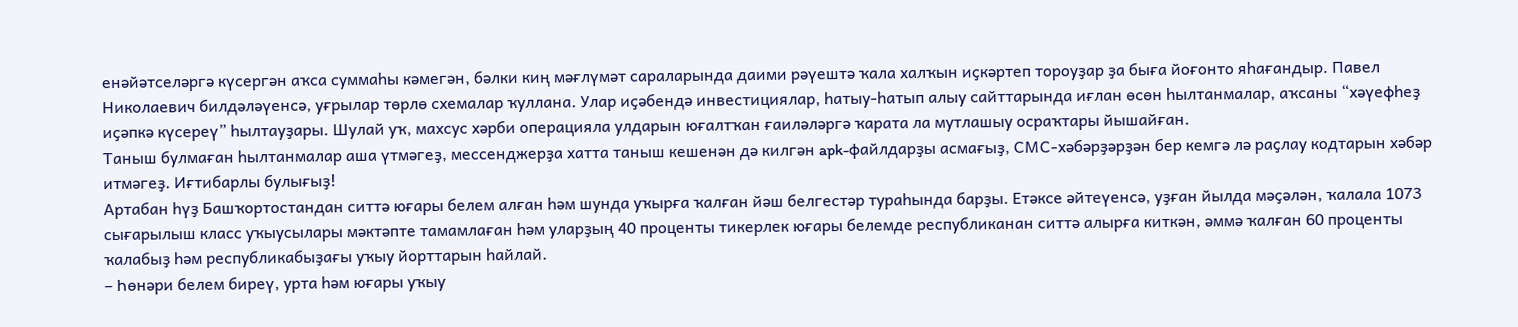енәйәтселәргә күсергән аҡса суммаһы кәмегән, бәлки киң мәғлүмәт сараларында даими рәүештә ҡала халҡын иҫкәртеп тороуҙар ҙа быға йоғонто яһағандыр. Павел Николаевич билдәләүенсә, уғрылар төрлө схемалар ҡуллана. Улар иҫәбендә инвестициялар, һатыу-һатып алыу сайттарында иғлан өсөн һылтанмалар, аҡсаны “хәүефһеҙ иҫәпкә күсереү” һылтауҙары. Шулай уҡ, махсус хәрби операцияла улдарын юғалтҡан ғаиләләргә ҡарата ла мутлашыу осраҡтары йышайған.
Таныш булмаған һылтанмалар аша үтмәгеҙ, мессенджерҙа хатта таныш кешенән дә килгән apk-файлдарҙы асмағыҙ, СМС-хәбәрҙәрҙән бер кемгә лә раҫлау кодтарын хәбәр итмәгеҙ. Иғтибарлы булығыҙ!
Артабан һүҙ Башҡортостандан ситтә юғары белем алған һәм шунда уҡырға ҡалған йәш белгестәр тураһында барҙы. Етәксе әйтеүенсә, уҙған йылда мәҫәлән, ҡалала 1073 сығарылыш класс уҡыусылары мәктәпте тамамлаған һәм уларҙың 40 проценты тикерлек юғары белемде республиканан ситтә алырға киткән, әммә ҡалған 60 проценты ҡалабыҙ һәм республикабыҙағы уҡыу йорттарын һайлай.
– Һөнәри белем биреү, урта һәм юғары уҡыу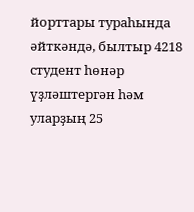йорттары тураһында әйткәндә, былтыр 4218 студент һөнәр үҙләштергән һәм уларҙың 25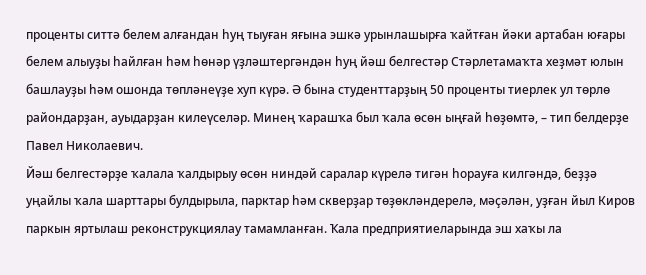проценты ситтә белем алғандан һуң тыуған яғына эшкә урынлашырға ҡайтған йәки артабан юғары белем алыуҙы һайлған һәм һөнәр үҙләштергәндән һуң йәш белгестәр Стәрлетамаҡта хеҙмәт юлын башлауҙы һәм ошонда төпләнеүҙе хуп күрә. Ә бына студенттарҙың 50 проценты тиерлек ул төрлө райондарҙан, ауыдарҙан килеүселәр. Минең ҡарашҡа был ҡала өсөн ыңғай һөҙөмтә, – тип белдерҙе Павел Николаевич.
Йәш белгестәрҙе ҡалала ҡалдырыу өсөн ниндәй саралар күрелә тигән һорауға килгәндә, беҙҙә уңайлы ҡала шарттары булдырыла, парктар һәм скверҙар төҙөкләндерелә, мәҫәлән, уҙған йыл Киров паркын яртылаш реконструкциялау тамамланған. Ҡала предприятиеларында эш хаҡы ла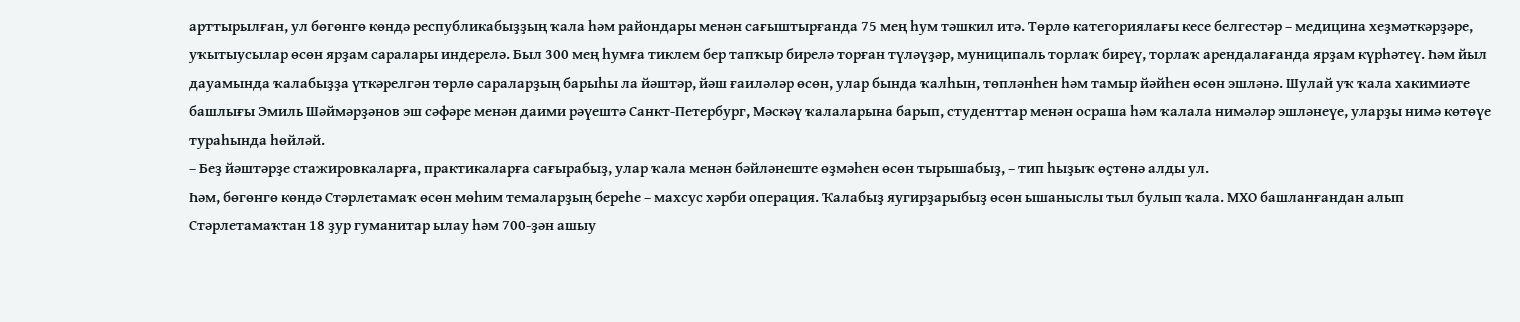арттырылған, ул бөгөнгө көндә республикабыҙҙың ҡала һәм райондары менән сағыштырғанда 75 мең һум тәшкил итә. Төрлө категориялағы кесе белгестәр – медицина хеҙмәткәрҙәре, уҡытыусылар өсөн ярҙам саралары индерелә. Был 300 мең һумға тиклем бер тапҡыр бирелә торған түләүҙәр, муниципаль торлаҡ биреү, торлаҡ арендалағанда ярҙам күрһәтеү. Һәм йыл дауамында ҡалабыҙҙа үткәрелгән төрлө сараларҙың барыһы ла йәштәр, йәш ғаиләләр өсөн, улар бында ҡалһын, төпләнһен һәм тамыр йәйһен өсөн эшләнә. Шулай уҡ ҡала хакимиәте башлығы Эмиль Шәймәрҙәнов эш сәфәре менән даими рәүештә Санкт-Петербург, Мәскәү ҡалаларына барып, студенттар менән осраша һәм ҡалала нимәләр эшләнеүе, уларҙы нимә көтөүе тураһында һөйләй.
– Беҙ йәштәрҙе стажировкаларға, практикаларға сағырабыҙ, улар ҡала менән бәйләнеште өҙмәһен өсөн тырышабыҙ, – тип һыҙыҡ өҫтөнә алды ул.
Һәм, бөгөнгө көндә Стәрлетамаҡ өсөн мөһим темаларҙың береһе – махсус хәрби операция. Ҡалабыҙ яугирҙарыбыҙ өсөн ышаныслы тыл булып ҡала. МХО башланғандан алып Стәрлетамаҡтан 18 ҙур гуманитар ылау һәм 700-ҙән ашыу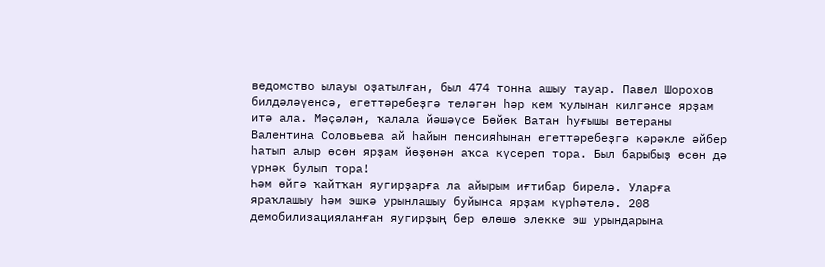ведомство ылауы оҙатылған, был 474 тонна ашыу тауар. Павел Шорохов билдәләүенсә, егеттәребеҙгә теләгән һәр кем ҡулынан килгәнсе ярҙам итә ала. Мәҫәлән, ҡалала йәшәүсе Бөйөк Ватан һуғышы ветераны Валентина Соловьева ай һайын пенсияһынан егеттәребеҙгә кәрәкле әйбер һатып алыр өсөн ярҙам йөҙөнән аҡса күсереп тора. Был барыбыҙ өсөн дә үрнәк булып тора!
Һәм өйгә ҡайтҡан яугирҙарға ла айырым иғтибар бирелә. Уларға яраҡлашыу һәм эшкә урынлашыу буйынса ярҙам күрһәтелә. 208 демобилизацияланған яугирҙың бер өлөшө элекке эш урындарына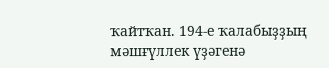ҡайтҡан. 194-е ҡалабыҙҙың мәшғүллек үҙәгенә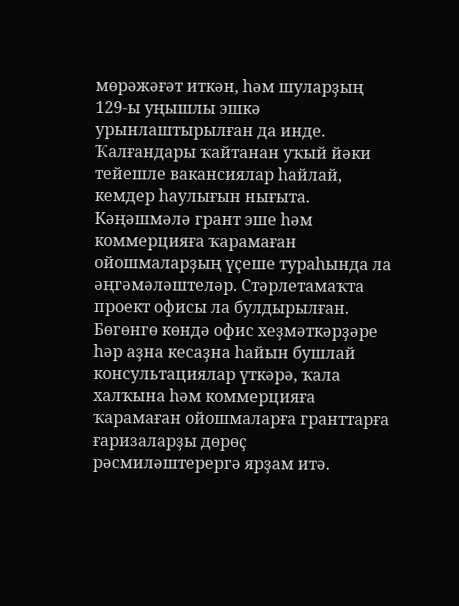мөрәжәғәт иткән, һәм шуларҙың 129-ы уңышлы эшкә урынлаштырылған да инде. Ҡалғандары ҡайтанан уҡый йәки тейешле вакансиялар һайлай, кемдер һаулығын нығыта.
Кәңәшмәлә грант эше һәм коммерцияға ҡарамаған ойошмаларҙың үҫеше тураһында ла әңгәмәләштеләр. Стәрлетамаҡта проект офисы ла булдырылған. Бөгөнгө көндә офис хеҙмәткәрҙәре һәр аҙна кесаҙна һайын бушлай консультациялар үткәрә, ҡала халҡына һәм коммерцияға ҡарамаған ойошмаларға гранттарға ғаризаларҙы дөрөҫ рәсмиләштерергә ярҙам итә.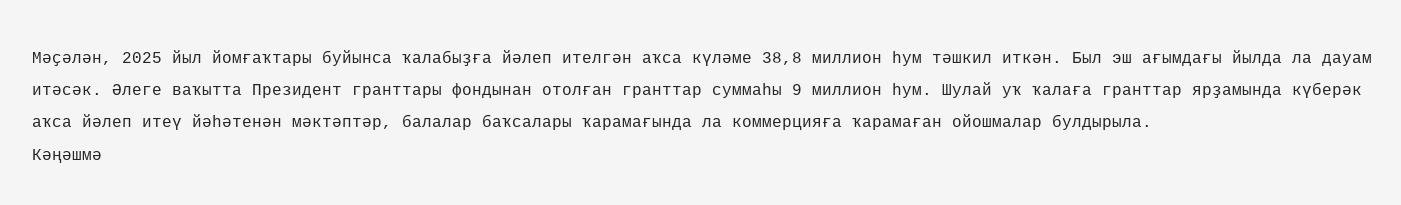Мәҫәлән, 2025 йыл йомғаҡтары буйынса ҡалабыҙға йәлеп ителгән аҡса күләме 38,8 миллион һум тәшкил иткән. Был эш ағымдағы йылда ла дауам итәсәк. Әлеге ваҡытта Президент гранттары фондынан отолған гранттар суммаһы 9 миллион һум. Шулай уҡ ҡалаға гранттар ярҙамында күберәк аҡса йәлеп итеү йәһәтенән мәктәптәр, балалар баҡсалары ҡарамағында ла коммерцияға ҡарамаған ойошмалар булдырыла.
Кәңәшмә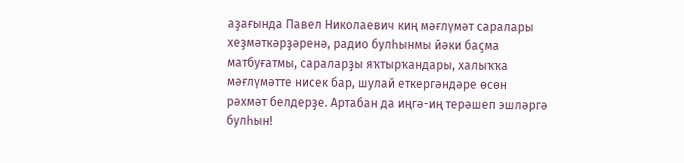аҙағында Павел Николаевич киң мәғлүмәт саралары хеҙмәткәрҙәренә, радио булһынмы йәки баҫма матбуғатмы, сараларҙы яҡтырҡандары, халыҡҡа мәғлүмәтте нисек бар, шулай еткергәндәре өсөн рәхмәт белдерҙе. Артабан да иңгә-иң терәшеп эшләргә булһын!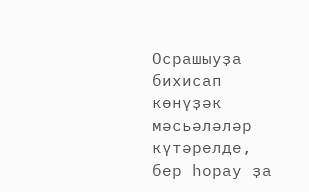Осрашыуҙа бихисап көнүҙәк мәсьәләләр күтәрелде, бер һорау ҙа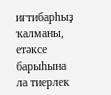иғтибарһыҙ ҡалманы, етәксе барыһына ла тиерлек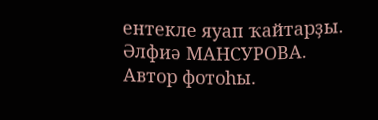ентекле яуап ҡайтарҙы.
Әлфиә МАНСУРОВА.
Автор фотоһы.